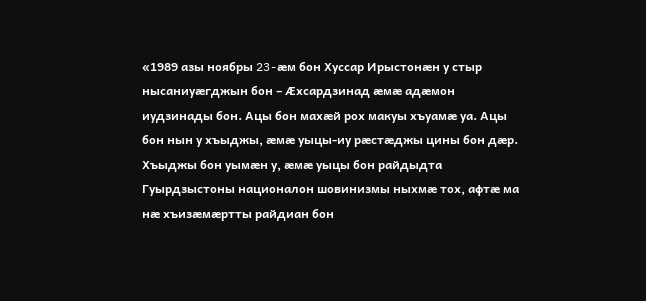«1989 азы ноябры 23-æм бон Хуссар Ирыстонæн у стыр нысаниуæгджын бон – Æхсардзинад æмæ адæмон иудзинады бон. Ацы бон махæй рох макуы хъуамæ уа. Ацы бон нын у хъыджы, æмæ уыцы-иу рæстæджы цины бон дæр. Хъыджы бон уымæн у, æмæ уыцы бон райдыдта Гуырдзыстоны националон шовинизмы ныхмæ тох, афтæ ма нæ хъизæмæртты райдиан бон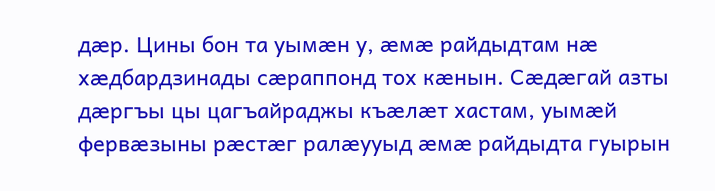дæр. Цины бон та уымæн у, æмæ райдыдтам нæ хæдбардзинады сæраппонд тох кæнын. Сæдæгай азты дæргъы цы цагъайраджы къæлæт хастам, уымæй фервæзыны рæстæг ралæууыд æмæ райдыдта гуырын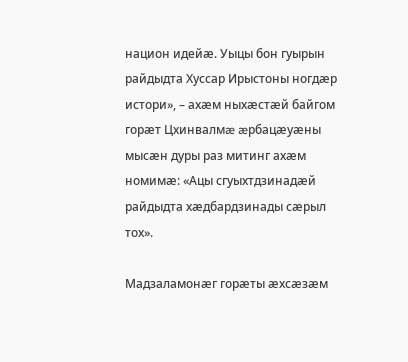национ идейæ. Уыцы бон гуырын райдыдта Хуссар Ирыстоны ногдæр истори», – ахæм ныхæстæй байгом горæт Цхинвалмæ æрбацæуæны мысæн дуры раз митинг ахæм номимæ: «Ацы сгуыхтдзинадæй райдыдта хæдбардзинады сæрыл тох».

Мадзаламонæг горæты æхсæзæм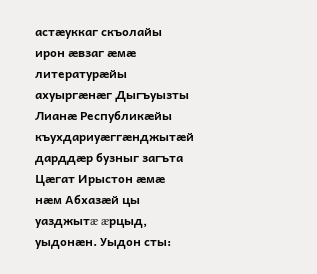астæуккаг скъолайы ирон æвзаг æмæ литературæйы ахуыргæнæг Дыгъуызты Лианæ Республикæйы къухдариуæггæнджытæй дарддæр бузныг загъта Цæгат Ирыстон æмæ нæм Абхазæй цы уазджытæ æрцыд, уыдонæн. Уыдон сты: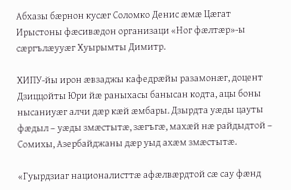Абхазы бæрнон кусæг Соломко Денис æмæ Цæгат Ирыстоны фæсивæдон организаци «Ног фæлтæр»-ы сæргълæууæг Хуырымты Димитр.

ХИПУ-йы ирон æвзаджы кафедрæйы разамонæг, доцент Дзиццойты Юри йæ раныхасы банысан кодта, ацы боны нысаниуæг алчи дæр кæй æмбары. Дзырдта уæды цауты фæдыл – уæды змæстытæ, зæгъгæ, махæй нæ райдыдтой – Сомихы, Азербайджаны дæр уыд ахæм змæстытæ.

«Гуырдзиаг националисттæ афæлвæрдтой сæ сау фæнд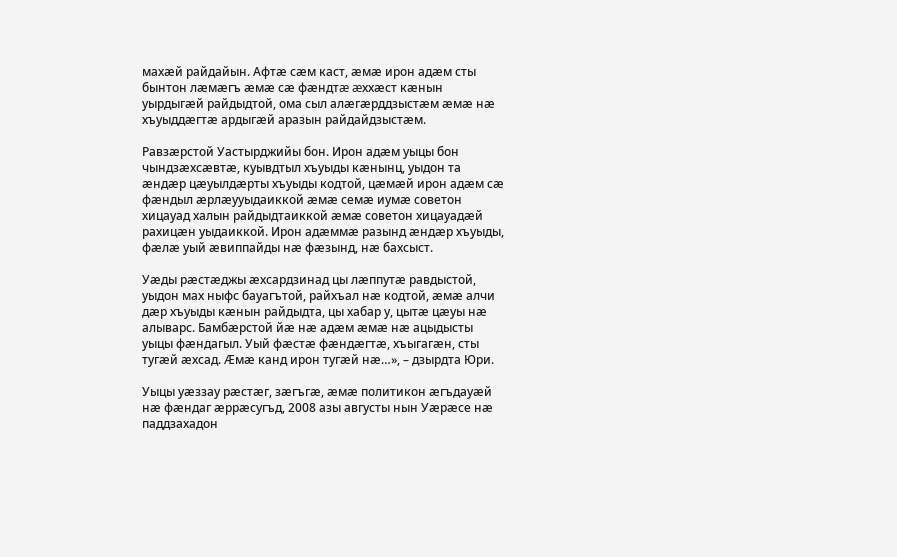махæй райдайын. Афтæ сæм каст, æмæ ирон адæм сты бынтон лæмæгъ æмæ сæ фæндтæ æххæст кæнын уырдыгæй райдыдтой, ома сыл алæгæрддзыстæм æмæ нæ хъуыддæгтæ ардыгæй аразын райдайдзыстæм.

Равзæрстой Уастырджийы бон. Ирон адæм уыцы бон чындзæхсæвтæ, куывдтыл хъуыды кæнынц, уыдон та æндæр цæуылдæрты хъуыды кодтой, цæмæй ирон адæм сæ фæндыл æрлæууыдаиккой æмæ семæ иумæ советон хицауад халын райдыдтаиккой æмæ советон хицауадæй рахицæн уыдаиккой. Ирон адæммæ разынд æндæр хъуыды, фæлæ уый æвиппайды нæ фæзынд, нæ бахсыст.

Уæды рæстæджы æхсардзинад цы лæппутæ равдыстой, уыдон мах ныфс бауагътой, райхъал нæ кодтой, æмæ алчи дæр хъуыды кæнын райдыдта, цы хабар у, цытæ цæуы нæ алыварс. Бамбæрстой йæ нæ адæм æмæ нæ ацыдысты уыцы фæндагыл. Уый фæстæ фæндæгтæ, хъыгагæн, сты тугæй æхсад. Æмæ канд ирон тугæй нæ…», – дзырдта Юри.

Уыцы уæззау рæстæг, зæгъгæ, æмæ политикон æгъдауæй нæ фæндаг æррæсугъд, 2008 азы августы нын Уæрæсе нæ паддзахадон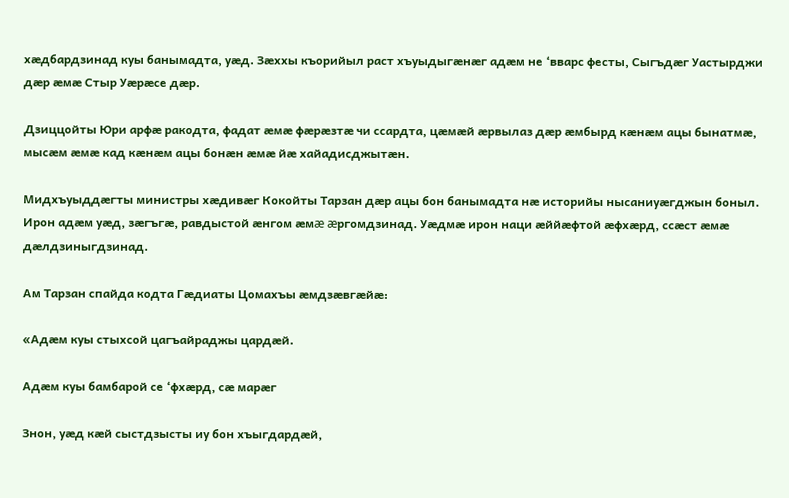хæдбардзинад куы банымадта, уæд. Зæххы къорийыл раст хъуыдыгæнæг адæм не ‘вварс фесты, Сыгъдæг Уастырджи дæр æмæ Стыр Уæрæсе дæр.

Дзиццойты Юри арфæ ракодта, фадат æмæ фæрæзтæ чи ссардта, цæмæй æрвылаз дæр æмбырд кæнæм ацы бынатмæ, мысæм æмæ кад кæнæм ацы бонæн æмæ йæ хайадисджытæн.

Мидхъуыддæгты министры хæдивæг Кокойты Тарзан дæр ацы бон банымадта нæ историйы нысаниуæгджын боныл. Ирон адæм уæд, зæгъгæ, равдыстой æнгом æмæ æргомдзинад. Уæдмæ ирон наци æййæфтой æфхæрд, ссæст æмæ дæлдзиныгдзинад.

Ам Тарзан спайда кодта Гæдиаты Цомахъы æмдзæвгæйæ:

«Адæм куы стыхсой цагъайраджы цардæй.

Адæм куы бамбарой се ‘фхæрд, сæ марæг

Знон, уæд кæй сыстдзысты иу бон хъыгдардæй,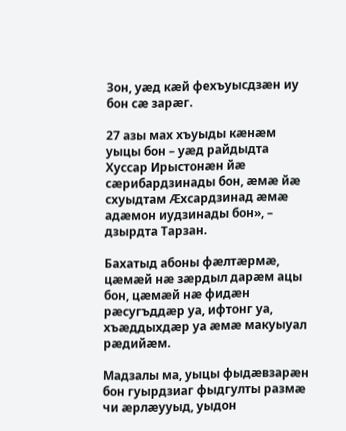Зон, уæд кæй фехъуысдзæн иу бон сæ зарæг.

27 азы мах хъуыды кæнæм уыцы бон – уæд райдыдта Хуссар Ирыстонæн йæ сæрибардзинады бон, æмæ йæ схуыдтам Æхсардзинад æмæ адæмон иудзинады бон», – дзырдта Тарзан.

Бахатыд абоны фæлтæрмæ, цæмæй нæ зæрдыл дарæм ацы бон, цæмæй нæ фидæн рæсугъддæр уа, ифтонг уа, хъæддыхдæр уа æмæ макуыуал рæдийæм.

Мадзалы ма, уыцы фыдæвзарæн бон гуырдзиаг фыдгулты размæ чи æрлæууыд, уыдон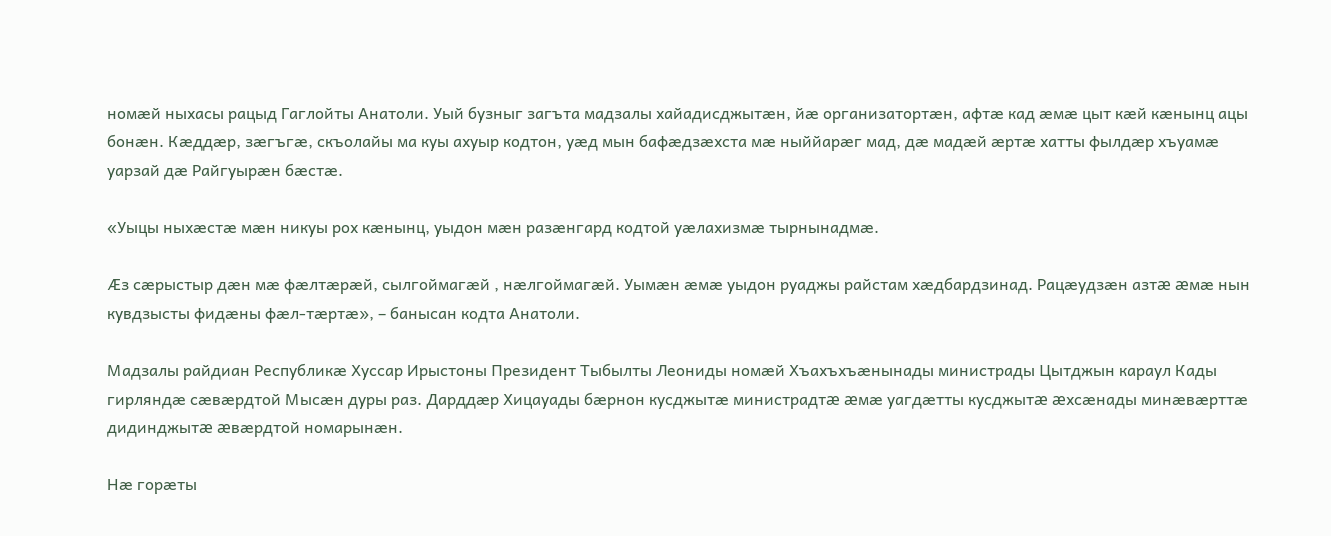номæй ныхасы рацыд Гаглойты Анатоли. Уый бузныг загъта мадзалы хайадисджытæн, йæ организатортæн, афтæ кад æмæ цыт кæй кæнынц ацы бонæн. Кæддæр, зæгъгæ, скъолайы ма куы ахуыр кодтон, уæд мын бафæдзæхста мæ ныййарæг мад, дæ мадæй æртæ хатты фылдæр хъуамæ уарзай дæ Райгуырæн бæстæ.

«Уыцы ныхæстæ мæн никуы рох кæнынц, уыдон мæн разæнгард кодтой уæлахизмæ тырнынадмæ.

Æз сæрыстыр дæн мæ фæлтæрæй, сылгоймагæй , нæлгоймагæй. Уымæн æмæ уыдон руаджы райстам хæдбардзинад. Рацæудзæн азтæ æмæ нын кувдзысты фидæны фæл-тæртæ», – банысан кодта Анатоли.

Мадзалы райдиан Республикæ Хуссар Ирыстоны Президент Тыбылты Леониды номæй Хъахъхъæнынады министрады Цытджын караул Кады гирляндæ сæвæрдтой Мысæн дуры раз. Дарддæр Хицауады бæрнон кусджытæ министрадтæ æмæ уагдæтты кусджытæ æхсæнады минæвæрттæ дидинджытæ æвæрдтой номарынæн.

Нæ горæты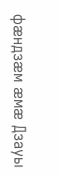фæндзæм æмæ Дзауы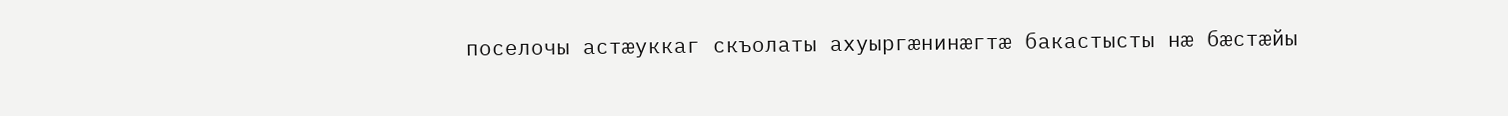поселочы астæуккаг скъолаты ахуыргæнинæгтæ бакастысты нæ бæстæйы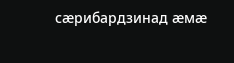сæрибардзинад æмæ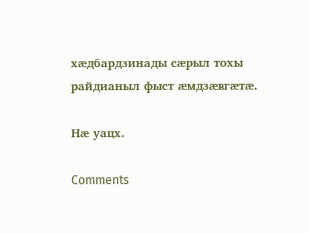хæдбардзинады сæрыл тохы райдианыл фыст æмдзæвгæтæ.

Нæ уацх.

Comments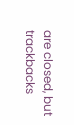are closed, but trackbacks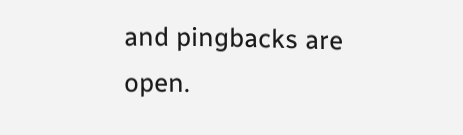and pingbacks are open.